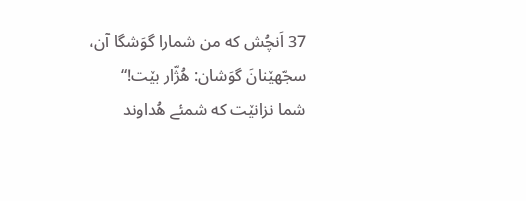37 اَنچُش که من شمارا گوَشگا آن، سجّهێنانَ گوَشان: هُژّار بێت!“
شما نزانێت که شمئے هُداوند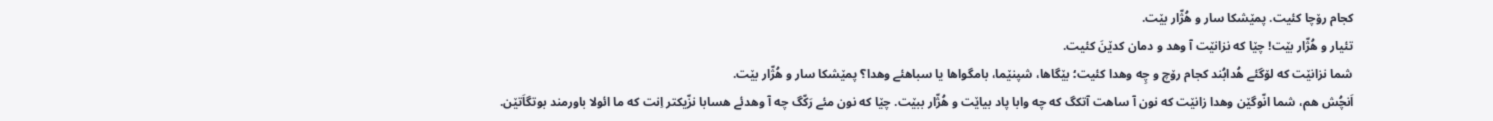کجام رۆچا کئیت. پمێشکا سار و هُژّار بێت.
تئیار و هُژّار بێت! چێا که نزانێت آ وهد و دمان کدێنَ کئیت.
شما نزانێت که لۆگئے هُدابُند کجام رۆچ و چِه وهدا کئیت؛ بێگاها، شپنێما، بامگواها یا سباهئے وهدا؟ پمێشکا سار و هُژّار بێت.
اَنچُش هم، شما انّوگێن وهدا زانێت که نون آ ساهت آتکگ که چه وابا پاد بیاێت و هُژّار ببێت. چێا که نون مئے رَکّگ چه آ وهدئے هسابا نزّیکتر اِنت که ما ائولا باورمند بوتگاَتێن.